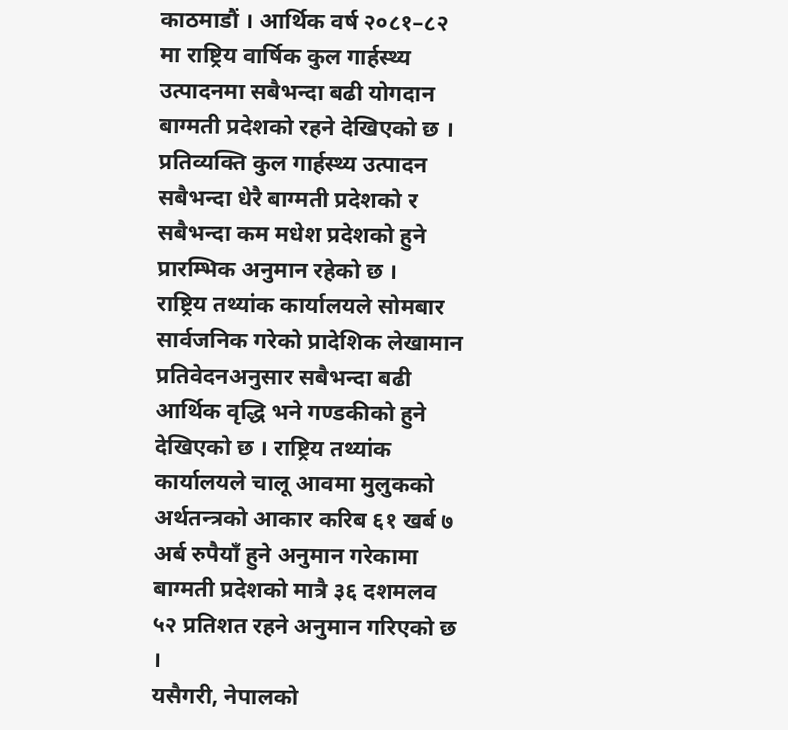काठमाडौं । आर्थिक वर्ष २०८१–८२ मा राष्ट्रिय वार्षिक कुल गार्हस्थ्य उत्पादनमा सबैभन्दा बढी योगदान बाग्मती प्रदेशको रहने देखिएको छ । प्रतिव्यक्ति कुल गार्हस्थ्य उत्पादन सबैभन्दा धेरै बाग्मती प्रदेशको र सबैभन्दा कम मधेश प्रदेशको हुने प्रारम्भिक अनुमान रहेको छ ।
राष्ट्रिय तथ्यांक कार्यालयले सोमबार सार्वजनिक गरेको प्रादेशिक लेखामान प्रतिवेदनअनुसार सबैभन्दा बढी आर्थिक वृद्धि भने गण्डकीको हुने देखिएको छ । राष्ट्रिय तथ्यांक कार्यालयले चालू आवमा मुलुकको अर्थतन्त्रको आकार करिब ६१ खर्ब ७ अर्ब रुपैयाँ हुने अनुमान गरेकामा बाग्मती प्रदेशको मात्रै ३६ दशमलव ५२ प्रतिशत रहने अनुमान गरिएको छ ।
यसैगरी, नेपालको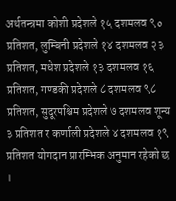अर्थतन्त्रमा कोशी प्रदेशले १५ दशमलव ९० प्रतिशत, लुम्बिनी प्रदेशले १४ दशमलव २३ प्रतिशत, मधेश प्रदेशले १३ दशमलव १६ प्रतिशत, गण्डकी प्रदेशले ८ दशमलव ९८ प्रतिशत, सुदूरपश्चिम प्रदेशले ७ दशमलव शून्य ३ प्रतिशत र कर्णाली प्रदेशले ४ दशमलव १९ प्रतिशत योगदान प्रारम्भिक अनुमान रहेको छ ।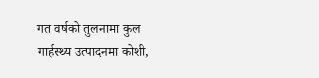गत वर्षको तुलनामा कुल गार्हस्थ्य उत्पादनमा कोशी,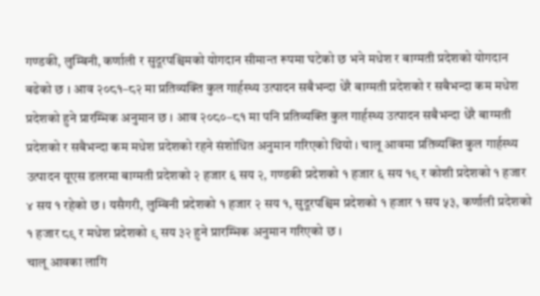गण्डकी, लुम्बिनी, कर्णाली र सुदूरपश्चिमको योगदान सीमान्त रूपमा घटेको छ भने मधेश र बाग्मती प्रदेशको योगदान बढेको छ । आव २०८१–८२ मा प्रतिव्यक्ति कुल गार्हस्थ्य उत्पादन सबैभन्दा धेरै बाग्मती प्रदेशको र सबैभन्दा कम मधेश प्रदेशको हुने प्रारम्भिक अनुमान छ । आव २०८०–८१ मा पनि प्रतिव्यक्ति कुल गार्हस्थ्य उत्पादन सबैभन्दा धेरै बाग्मती प्रदेशको र सबैभन्दा कम मधेश प्रदेशको रहने संशोधित अनुमान गरिएको थियो । चालू आवमा प्रतिव्यक्ति कुल गार्हस्थ्य उत्पादन यूएस डलरमा बाग्मती प्रदेशको २ हजार ६ सय २, गण्डकी प्रदेशको १ हजार ६ सय १९ र कोशी प्रदेशको १ हजार ४ सय १ रहेको छ । यसैगरी, लुम्बिनी प्रदेशको १ हजार २ सय १, सुदूरपश्चिम प्रदेशको १ हजार १ सय ५३, कर्णाली प्रदेशको १ हजार ८९ र मधेश प्रदेशको ९ सय ३२ हुने प्रारम्भिक अनुमान गरिएको छ ।
चालू आवका लागि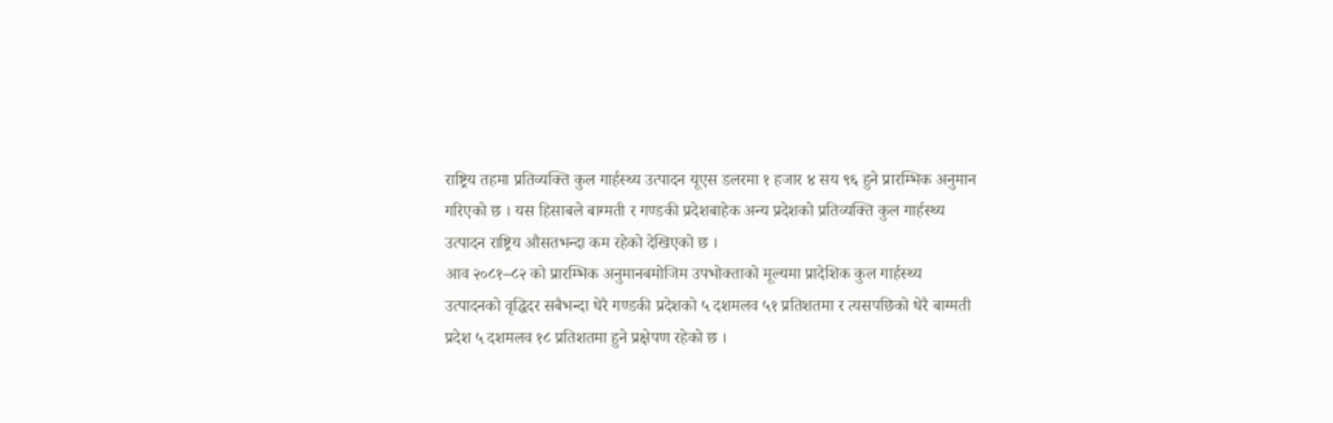राष्ट्रिय तहमा प्रतिव्यक्ति कुल गार्हस्थ्य उत्पादन यूएस डलरमा १ हजार ४ सय ९६ हुने प्रारम्भिक अनुमान गरिएको छ । यस हिसाबले बाग्मती र गण्डकी प्रदेशबाहेक अन्य प्रदेशको प्रतिव्यक्ति कुल गार्हस्थ्य उत्पादन राष्ट्रिय औसतभन्दा कम रहेको देखिएको छ ।
आव २०८१–८२ को प्रारम्भिक अनुमानबमोजिम उपभोक्ताको मूल्यमा प्रादेशिक कुल गार्हस्थ्य उत्पादनको वृद्धिदर सबैभन्दा धेरै गण्डकी प्रदेशको ५ दशमलव ५१ प्रतिशतमा र त्यसपछिको धेरै बाग्मती प्रदेश ५ दशमलव १८ प्रतिशतमा हुने प्रक्षेपण रहेको छ ।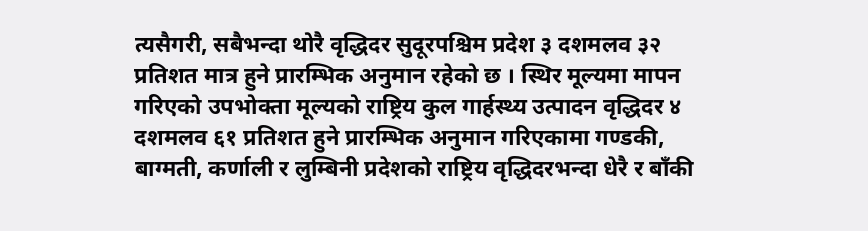त्यसैगरी, सबैभन्दा थोरै वृद्धिदर सुदूरपश्चिम प्रदेश ३ दशमलव ३२ प्रतिशत मात्र हुने प्रारम्भिक अनुमान रहेको छ । स्थिर मूल्यमा मापन गरिएको उपभोक्ता मूल्यको राष्ट्रिय कुल गार्हस्थ्य उत्पादन वृद्धिदर ४ दशमलव ६१ प्रतिशत हुने प्रारम्भिक अनुमान गरिएकामा गण्डकी, बाग्मती, कर्णाली र लुम्बिनी प्रदेशको राष्ट्रिय वृद्धिदरभन्दा धेरै र बाँकी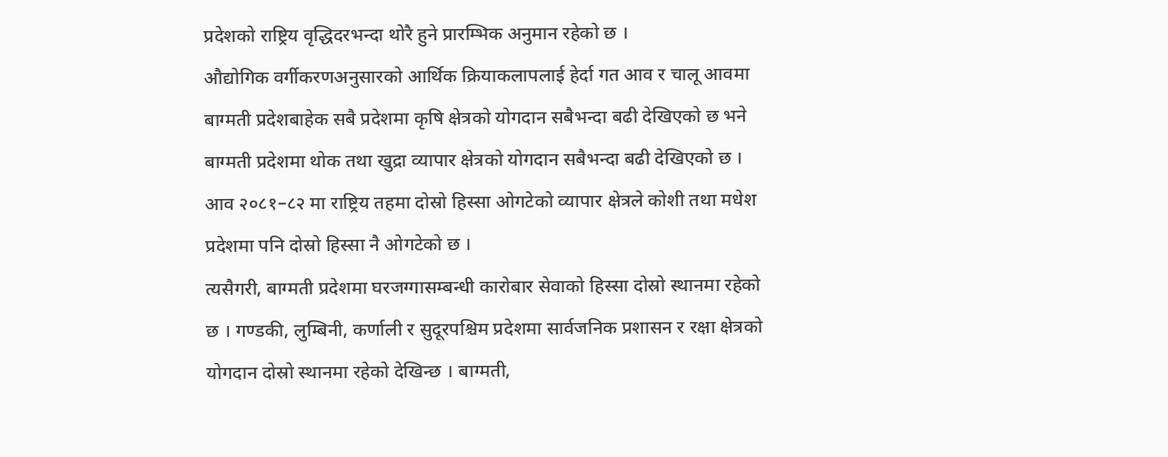प्रदेशको राष्ट्रिय वृद्धिदरभन्दा थोरै हुने प्रारम्भिक अनुमान रहेको छ ।
औद्योगिक वर्गीकरणअनुसारको आर्थिक क्रियाकलापलाई हेर्दा गत आव र चालू आवमा बाग्मती प्रदेशबाहेक सबै प्रदेशमा कृषि क्षेत्रको योगदान सबैभन्दा बढी देखिएको छ भने बाग्मती प्रदेशमा थोक तथा खुद्रा व्यापार क्षेत्रको योगदान सबैभन्दा बढी देखिएको छ । आव २०८१–८२ मा राष्ट्रिय तहमा दोस्रो हिस्सा ओगटेको व्यापार क्षेत्रले कोशी तथा मधेश प्रदेशमा पनि दोस्रो हिस्सा नै ओगटेको छ ।
त्यसैगरी, बाग्मती प्रदेशमा घरजग्गासम्बन्धी कारोबार सेवाको हिस्सा दोस्रो स्थानमा रहेको छ । गण्डकी, लुम्बिनी, कर्णाली र सुदूरपश्चिम प्रदेशमा सार्वजनिक प्रशासन र रक्षा क्षेत्रको योगदान दोस्रो स्थानमा रहेको देखिन्छ । बाग्मती,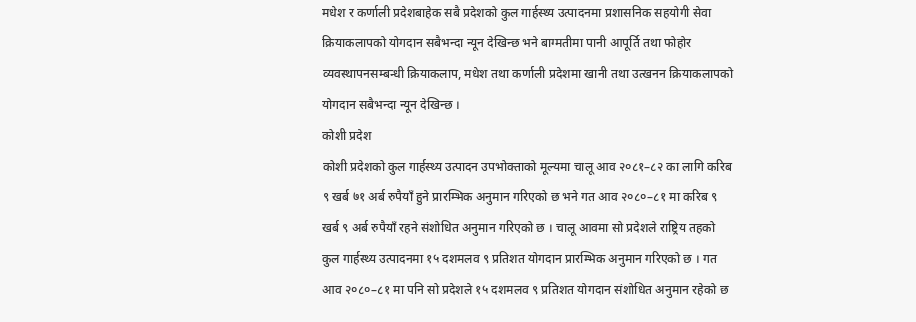मधेश र कर्णाली प्रदेशबाहेक सबै प्रदेशको कुल गार्हस्थ्य उत्पादनमा प्रशासनिक सहयोगी सेवा क्रियाकलापको योगदान सबैभन्दा न्यून देखिन्छ भने बाग्मतीमा पानी आपूर्ति तथा फोहोर व्यवस्थापनसम्बन्धी क्रियाकलाप, मधेश तथा कर्णाली प्रदेशमा खानी तथा उत्खनन क्रियाकलापको योगदान सबैभन्दा न्यून देखिन्छ ।
कोशी प्रदेश
कोशी प्रदेशको कुल गार्हस्थ्य उत्पादन उपभोक्ताको मूल्यमा चालू आव २०८१–८२ का लागि करिब ९ खर्ब ७१ अर्ब रुपैयाँ हुने प्रारम्भिक अनुमान गरिएको छ भने गत आव २०८०–८१ मा करिब ९ खर्ब ९ अर्ब रुपैयाँ रहने संशोधित अनुमान गरिएको छ । चालू आवमा सो प्रदेशले राष्ट्रिय तहको कुल गार्हस्थ्य उत्पादनमा १५ दशमलव ९ प्रतिशत योगदान प्रारम्भिक अनुमान गरिएको छ । गत आव २०८०–८१ मा पनि सो प्रदेशले १५ दशमलव ९ प्रतिशत योगदान संशोधित अनुमान रहेको छ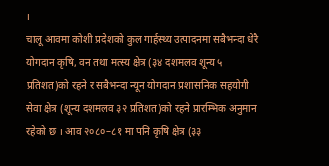।
चालू आवमा कोशी प्रदेशको कुल गार्हस्थ्य उत्पादनमा सबैभन्दा धेरै योगदान कृषि, वन तथा मत्स्य क्षेत्र (३४ दशमलव शून्य ५ प्रतिशत)को रहने र सबैभन्दा न्यून योगदान प्रशासनिक सहयोगी सेवा क्षेत्र (शून्य दशमलव ३२ प्रतिशत)को रहने प्रारम्भिक अनुमान रहेको छ । आव २०८०–८१ मा पनि कृषि क्षेत्र (३३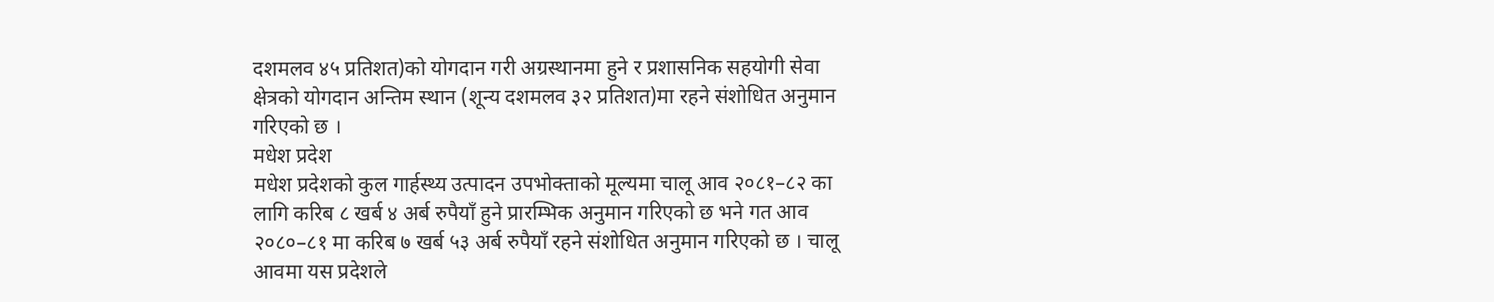दशमलव ४५ प्रतिशत)को योगदान गरी अग्रस्थानमा हुने र प्रशासनिक सहयोगी सेवा क्षेत्रको योगदान अन्तिम स्थान (शून्य दशमलव ३२ प्रतिशत)मा रहने संशोधित अनुमान गरिएको छ ।
मधेश प्रदेश
मधेश प्रदेशको कुल गार्हस्थ्य उत्पादन उपभोक्ताको मूल्यमा चालू आव २०८१–८२ का लागि करिब ८ खर्ब ४ अर्ब रुपैयाँ हुने प्रारम्भिक अनुमान गरिएको छ भने गत आव २०८०–८१ मा करिब ७ खर्ब ५३ अर्ब रुपैयाँ रहने संशोधित अनुमान गरिएको छ । चालू आवमा यस प्रदेशले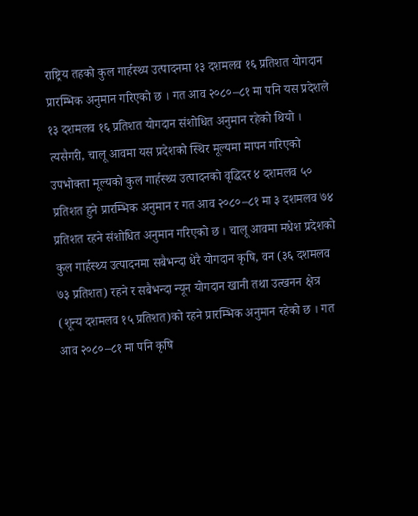राष्ट्रिय तहको कुल गार्हस्थ्य उत्पादनमा १३ दशमलव १६ प्रतिशत योगदान प्रारम्भिक अनुमान गरिएको छ । गत आव २०८०–८१ मा पनि यस प्रदेशले १३ दशमलव १६ प्रतिशत योगदान संशोधित अनुमान रहेको थियो । त्यसैगरी, चालू आवमा यस प्रदेशको स्थिर मूल्यमा मापन गरिएको उपभोक्ता मूल्यको कुल गार्हस्थ्य उत्पादनको वृद्धिदर ४ दशमलव ५० प्रतिशत हुने प्रारम्भिक अनुमान र गत आव २०८०–८१ मा ३ दशमलव ७४ प्रतिशत रहने संशोधित अनुमान गरिएको छ । चालू आवमा मधेश प्रदेशको कुल गार्हस्थ्य उत्पादनमा सबैभन्दा धेरै योगदान कृषि, वन (३६ दशमलव ७३ प्रतिशत) रहने र सबैभन्दा न्यून योगदान खानी तथा उत्खनन क्षेत्र (शून्य दशमलव १५ प्रतिशत)को रहने प्रारम्भिक अनुमान रहेको छ । गत आव २०८०–८१ मा पनि कृषि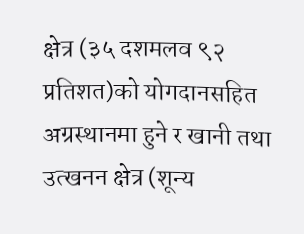क्षेत्र (३५ दशमलव ९२ प्रतिशत)को योगदानसहित अग्रस्थानमा हुने र खानी तथा उत्खनन क्षेत्र (शून्य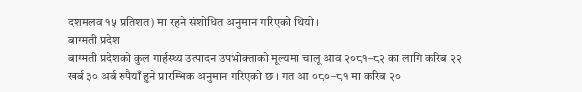दशमलव १५ प्रतिशत) मा रहने संशोधित अनुमान गरिएको थियो ।
बाग्मती प्रदेश
बाग्मती प्रदेशको कुल गार्हस्थ्य उत्पादन उपभोक्ताको मूल्यमा चालू आव २०८१–८२ का लागि करिब २२ खर्ब ३० अर्ब रुपैयाँ हुने प्रारम्भिक अनुमान गरिएको छ । गत आ ०८०–८१ मा करिब २०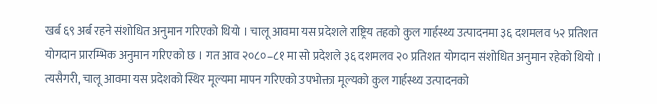खर्ब ६९ अर्ब रहने संशोधित अनुमान गरिएको थियो । चालू आवमा यस प्रदेशले राष्ट्रिय तहको कुल गार्हस्थ्य उत्पादनमा ३६ दशमलव ५२ प्रतिशत योगदान प्रारम्भिक अनुमान गरिएको छ । गत आव २०८०–८१ मा सो प्रदेशले ३६ दशमलव २० प्रतिशत योगदान संशोधित अनुमान रहेको थियो । त्यसैगरी, चालू आवमा यस प्रदेशको स्थिर मूल्यमा मापन गरिएको उपभोक्ता मूल्यको कुल गार्हस्थ्य उत्पादनको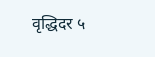वृद्धिदर ५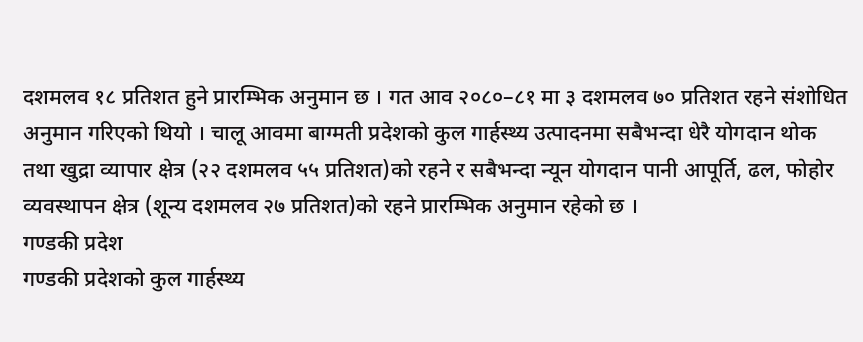दशमलव १८ प्रतिशत हुने प्रारम्भिक अनुमान छ । गत आव २०८०–८१ मा ३ दशमलव ७० प्रतिशत रहने संशोधित अनुमान गरिएको थियो । चालू आवमा बाग्मती प्रदेशको कुल गार्हस्थ्य उत्पादनमा सबैभन्दा धेरै योगदान थोक तथा खुद्रा व्यापार क्षेत्र (२२ दशमलव ५५ प्रतिशत)को रहने र सबैभन्दा न्यून योगदान पानी आपूर्ति, ढल, फोहोर व्यवस्थापन क्षेत्र (शून्य दशमलव २७ प्रतिशत)को रहने प्रारम्भिक अनुमान रहेको छ ।
गण्डकी प्रदेश
गण्डकी प्रदेशको कुल गार्हस्थ्य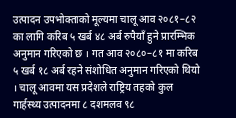उत्पादन उपभोक्ताको मूल्यमा चालू आव २०८१–८२ का लागि करिब ५ खर्ब ४८ अर्ब रुपैयाँ हुने प्रारम्भिक अनुमान गरिएको छ । गत आव २०८०–८१ मा करिब ५ खर्ब १८ अर्ब रहने संशोधित अनुमान गरिएको थियो । चालू आवमा यस प्रदेशले राष्ट्रिय तहको कुल गार्हस्थ्य उत्पादनमा ८ दशमलव ९८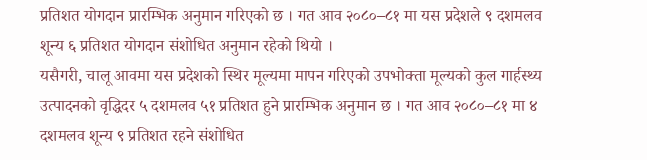प्रतिशत योगदान प्रारम्भिक अनुमान गरिएको छ । गत आव २०८०–८१ मा यस प्रदेशले ९ दशमलव शून्य ६ प्रतिशत योगदान संशोधित अनुमान रहेको थियो ।
यसैगरी, चालू आवमा यस प्रदेशको स्थिर मूल्यमा मापन गरिएको उपभोक्ता मूल्यको कुल गार्हस्थ्य उत्पादनको वृद्धिदर ५ दशमलव ५१ प्रतिशत हुने प्रारम्भिक अनुमान छ । गत आव २०८०–८१ मा ४ दशमलव शून्य ९ प्रतिशत रहने संशोधित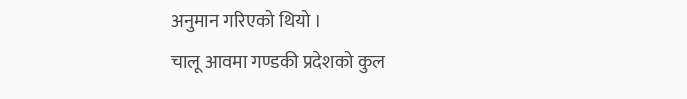अनुमान गरिएको थियो ।
चालू आवमा गण्डकी प्रदेशको कुल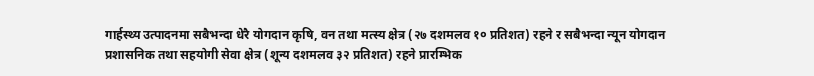गार्हस्थ्य उत्पादनमा सबैभन्दा धेरै योगदान कृषि, वन तथा मत्स्य क्षेत्र (२७ दशमलव १० प्रतिशत) रहने र सबैभन्दा न्यून योगदान प्रशासनिक तथा सहयोगी सेवा क्षेत्र (शून्य दशमलव ३२ प्रतिशत) रहने प्रारम्भिक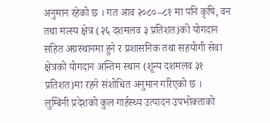अनुमान रहेको छ । गत आव २०८०–८१ मा पनि कृषि, वन तथा मत्स्य क्षेत्र (२६ दशमलव ३ प्रतिशत)को योगदान सहित अग्रस्थानमा हुने र प्रशासनिक तथा सहयोगी सेवा क्षेत्रको योगदान अन्तिम स्थान (शून्य दशमलव ३१ प्रतिशत)मा रहने संशोधित अनुमान गरिएको छ ।
लुम्बिनी प्रदेशको कुल गार्हस्थ्य उत्पादन उपभोक्ताको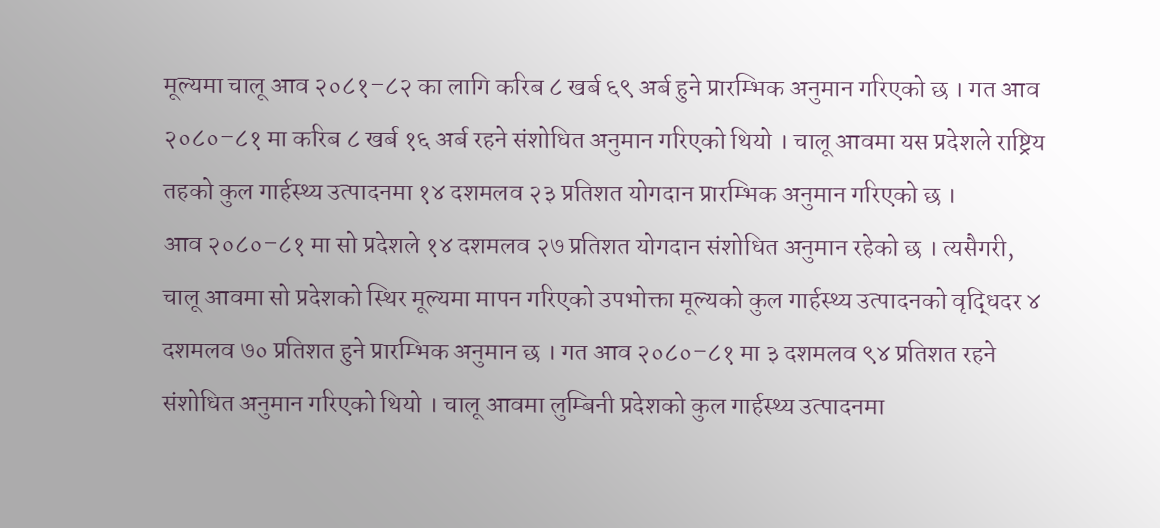मूल्यमा चालू आव २०८१–८२ का लागि करिब ८ खर्ब ६९ अर्ब हुने प्रारम्भिक अनुमान गरिएको छ । गत आव २०८०–८१ मा करिब ८ खर्ब १६ अर्ब रहने संशोधित अनुमान गरिएको थियो । चालू आवमा यस प्रदेशले राष्ट्रिय तहको कुल गार्हस्थ्य उत्पादनमा १४ दशमलव २३ प्रतिशत योगदान प्रारम्भिक अनुमान गरिएको छ ।
आव २०८०–८१ मा सो प्रदेशले १४ दशमलव २७ प्रतिशत योगदान संशोधित अनुमान रहेको छ । त्यसैगरी, चालू आवमा सो प्रदेशको स्थिर मूल्यमा मापन गरिएको उपभोक्ता मूल्यको कुल गार्हस्थ्य उत्पादनको वृद्धिदर ४ दशमलव ७० प्रतिशत हुने प्रारम्भिक अनुमान छ । गत आव २०८०–८१ मा ३ दशमलव ९४ प्रतिशत रहने संशोधित अनुमान गरिएको थियो । चालू आवमा लुम्बिनी प्रदेशको कुल गार्हस्थ्य उत्पादनमा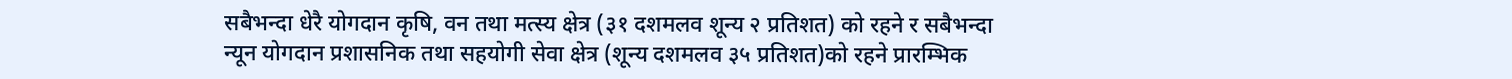सबैभन्दा धेरै योगदान कृषि, वन तथा मत्स्य क्षेत्र (३१ दशमलव शून्य २ प्रतिशत) को रहने र सबैभन्दा न्यून योगदान प्रशासनिक तथा सहयोगी सेवा क्षेत्र (शून्य दशमलव ३५ प्रतिशत)को रहने प्रारम्भिक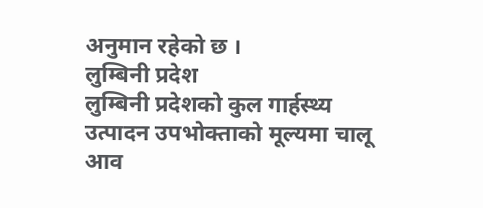अनुमान रहेको छ ।
लुम्बिनी प्रदेश
लुम्बिनी प्रदेशको कुल गार्हस्थ्य उत्पादन उपभोक्ताको मूल्यमा चालू आव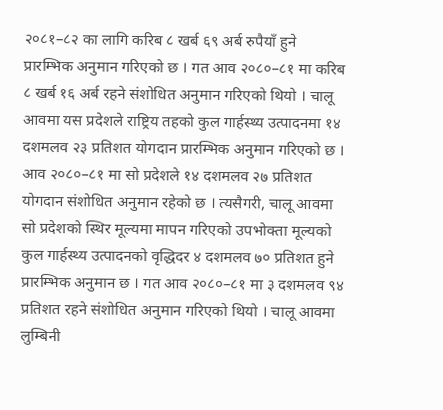२०८१–८२ का लागि करिब ८ खर्ब ६९ अर्ब रुपैयाँ हुने प्रारम्भिक अनुमान गरिएको छ । गत आव २०८०–८१ मा करिब ८ खर्ब १६ अर्ब रहने संशोधित अनुमान गरिएको थियो । चालू आवमा यस प्रदेशले राष्ट्रिय तहको कुल गार्हस्थ्य उत्पादनमा १४ दशमलव २३ प्रतिशत योगदान प्रारम्भिक अनुमान गरिएको छ ।
आव २०८०–८१ मा सो प्रदेशले १४ दशमलव २७ प्रतिशत योगदान संशोधित अनुमान रहेको छ । त्यसैगरी, चालू आवमा सो प्रदेशको स्थिर मूल्यमा मापन गरिएको उपभोक्ता मूल्यको कुल गार्हस्थ्य उत्पादनको वृद्धिदर ४ दशमलव ७० प्रतिशत हुने प्रारम्भिक अनुमान छ । गत आव २०८०–८१ मा ३ दशमलव ९४ प्रतिशत रहने संशोधित अनुमान गरिएको थियो । चालू आवमा लुम्बिनी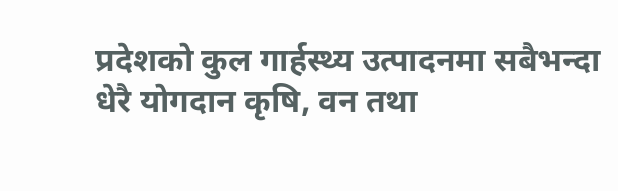प्रदेशको कुल गार्हस्थ्य उत्पादनमा सबैभन्दा धेरै योगदान कृषि, वन तथा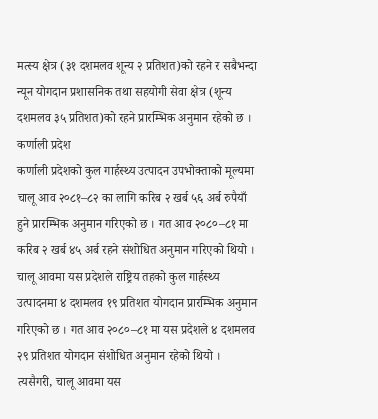मत्स्य क्षेत्र (३१ दशमलव शून्य २ प्रतिशत)को रहने र सबैभन्दा न्यून योगदान प्रशासनिक तथा सहयोगी सेवा क्षेत्र (शून्य दशमलव ३५ प्रतिशत)को रहने प्रारम्भिक अनुमान रहेको छ ।
कर्णाली प्रदेश
कर्णाली प्रदेशको कुल गार्हस्थ्य उत्पादन उपभोक्ताको मूल्यमा चालू आव २०८१–८२ का लागि करिब २ खर्ब ५६ अर्ब रुपैयाँ हुने प्रारम्भिक अनुमान गरिएको छ । गत आव २०८०–८१ मा करिब २ खर्ब ४५ अर्ब रहने संशोधित अनुमान गरिएको थियो । चालू आवमा यस प्रदेशले राष्ट्रिय तहको कुल गार्हस्थ्य उत्पादनमा ४ दशमलव १९ प्रतिशत योगदान प्रारम्भिक अनुमान गरिएको छ । गत आव २०८०–८१ मा यस प्रदेशले ४ दशमलव २९ प्रतिशत योगदान संशोधित अनुमान रहेको थियो ।
त्यसैगरी, चालू आवमा यस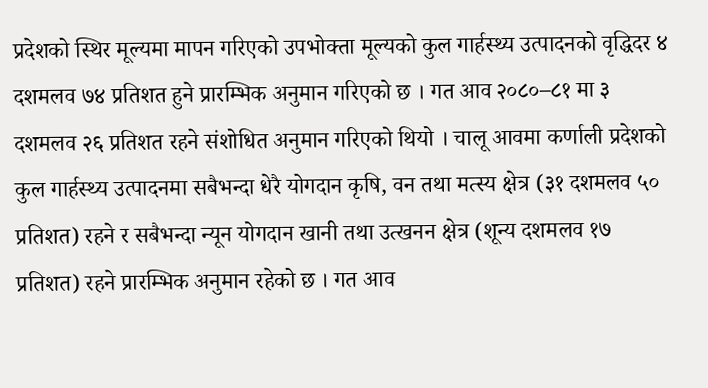प्रदेशको स्थिर मूल्यमा मापन गरिएको उपभोक्ता मूल्यको कुल गार्हस्थ्य उत्पादनको वृद्धिदर ४ दशमलव ७४ प्रतिशत हुने प्रारम्भिक अनुमान गरिएको छ । गत आव २०८०–८१ मा ३ दशमलव २६ प्रतिशत रहने संशोधित अनुमान गरिएको थियो । चालू आवमा कर्णाली प्रदेशको कुल गार्हस्थ्य उत्पादनमा सबैभन्दा धेरै योगदान कृषि, वन तथा मत्स्य क्षेत्र (३१ दशमलव ५० प्रतिशत) रहने र सबैभन्दा न्यून योगदान खानी तथा उत्खनन क्षेत्र (शून्य दशमलव १७ प्रतिशत) रहने प्रारम्भिक अनुमान रहेको छ । गत आव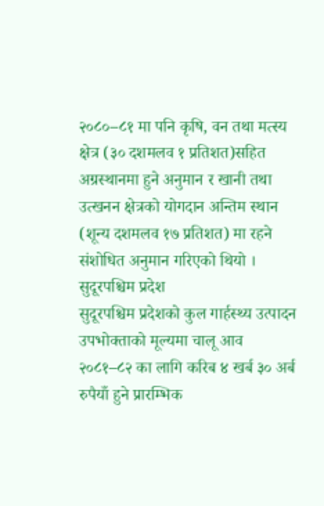२०८०–८१ मा पनि कृषि, वन तथा मत्स्य क्षेत्र (३० दशमलव १ प्रतिशत)सहित अग्रस्थानमा हुने अनुमान र खानी तथा उत्खनन क्षेत्रको योगदान अन्तिम स्थान (शून्य दशमलव १७ प्रतिशत) मा रहने संशोधित अनुमान गरिएको थियो ।
सुदूरपश्चिम प्रदेश
सुदूरपश्चिम प्रदेशको कुल गार्हस्थ्य उत्पादन उपभोक्ताको मूल्यमा चालू आव २०८१–८२ का लागि करिब ४ खर्ब ३० अर्ब रुपैयाँ हुने प्रारम्भिक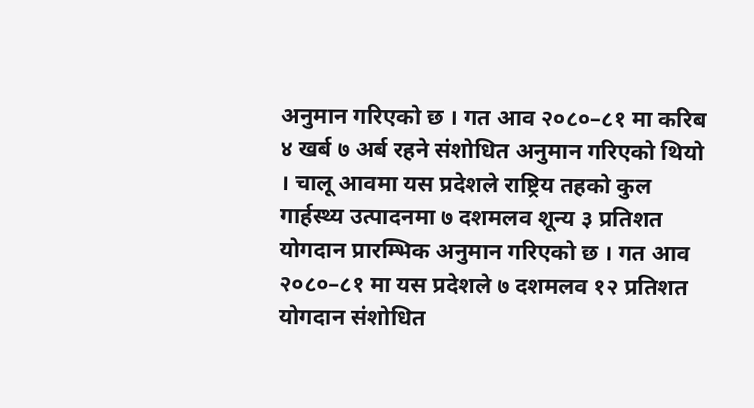अनुमान गरिएको छ । गत आव २०८०–८१ मा करिब ४ खर्ब ७ अर्ब रहने संशोधित अनुमान गरिएको थियो । चालू आवमा यस प्रदेशले राष्ट्रिय तहको कुल गार्हस्थ्य उत्पादनमा ७ दशमलव शून्य ३ प्रतिशत योगदान प्रारम्भिक अनुमान गरिएको छ । गत आव २०८०–८१ मा यस प्रदेशले ७ दशमलव १२ प्रतिशत योगदान संशोधित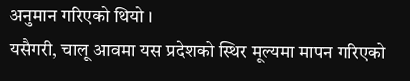अनुमान गरिएको थियो ।
यसैगरी, चालू आवमा यस प्रदेशको स्थिर मूल्यमा मापन गरिएको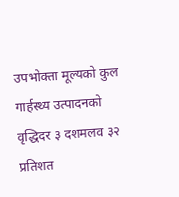उपभोक्ता मूल्यको कुल गार्हस्थ्य उत्पादनको वृद्धिदर ३ दशमलव ३२ प्रतिशत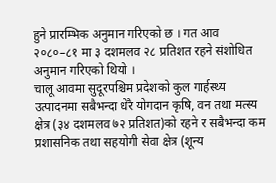हुने प्रारम्भिक अनुमान गरिएको छ । गत आव २०८०–८१ मा ३ दशमलव २८ प्रतिशत रहने संशोधित अनुमान गरिएको थियो ।
चालू आवमा सुदूरपश्चिम प्रदेशको कुल गार्हस्थ्य उत्पादनमा सबैभन्दा धेरै योगदान कृषि, वन तथा मत्स्य क्षेत्र (३४ दशमलव ७२ प्रतिशत)को रहने र सबैभन्दा कम प्रशासनिक तथा सहयोगी सेवा क्षेत्र (शून्य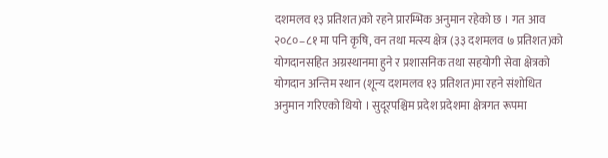दशमलव १३ प्रतिशत)को रहने प्रारम्भिक अनुमान रहेको छ । गत आव २०८०–८१ मा पनि कृषि, वन तथा मत्स्य क्षेत्र (३३ दशमलव ७ प्रतिशत)को योगदानसहित अग्रस्थानमा हुने र प्रशासनिक तथा सहयोगी सेवा क्षेत्रको योगदान अन्तिम स्थान (शून्य दशमलव १३ प्रतिशत)मा रहने संशोधित अनुमान गरिएको थियो । सुदूरपश्चिम प्रदेश प्रदेशमा क्षेत्रगत रूपमा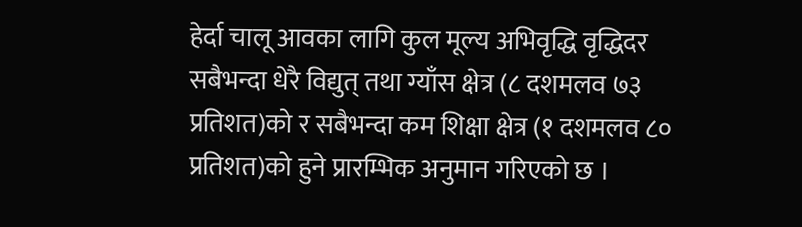हेर्दा चालू आवका लागि कुल मूल्य अभिवृद्धि वृद्धिदर सबैभन्दा धेरै विद्युत् तथा ग्याँस क्षेत्र (८ दशमलव ७३ प्रतिशत)को र सबैभन्दा कम शिक्षा क्षेत्र (१ दशमलव ८० प्रतिशत)को हुने प्रारम्भिक अनुमान गरिएको छ ।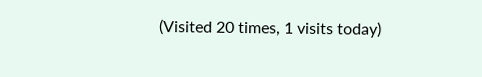(Visited 20 times, 1 visits today)